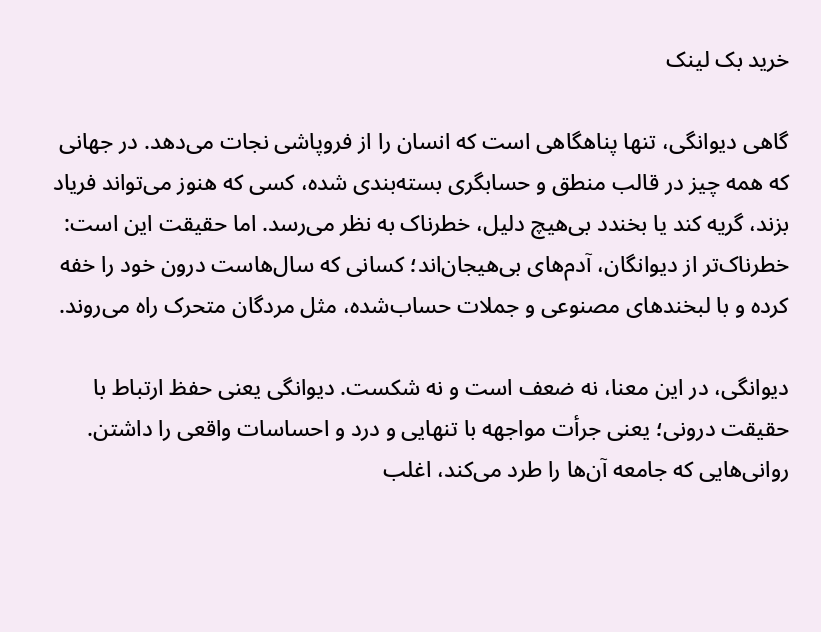خرید بک لینک

گاهی دیوانگی، تنها پناهگاهی است که انسان را از فروپاشی نجات می‌دهد. در جهانی که همه چیز در قالب منطق و حسابگری بسته‌بندی شده، کسی که هنوز می‌تواند فریاد بزند، گریه کند یا بخندد بی‌هیچ دلیل، خطرناک به نظر می‌رسد. اما حقیقت این است: خطرناک‌تر از دیوانگان، آدم‌های بی‌هیجان‌اند؛ کسانی که سال‌هاست درون خود را خفه کرده و با لبخندهای مصنوعی و جملات حساب‌شده، مثل مردگان متحرک راه می‌روند.

دیوانگی، در این معنا، نه ضعف است و نه شکست. دیوانگی یعنی حفظ ارتباط با حقیقت درونی؛ یعنی جرأت مواجهه با تنهایی و درد و احساسات واقعی را داشتن. روانی‌هایی که جامعه آن‌ها را طرد می‌کند، اغلب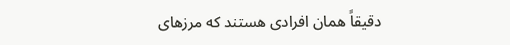دقیقاً همان افرادی هستند که مرزهای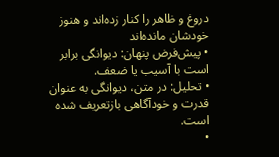دروغ و ظاهر را کنار زده‌اند و هنوز خودشان مانده‌اند
• پیش‌فرض پنهان: دیوانگی برابر است با آسیب یا ضعف.
• تحلیل: در متن، دیوانگی به عنوان قدرت و خودآگاهی بازتعریف شده است.
•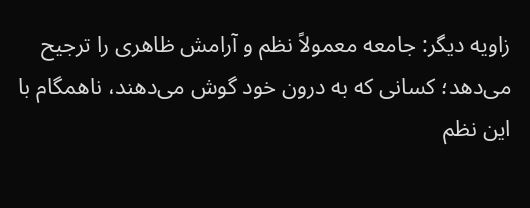زاویه دیگر: جامعه معمولاً نظم و آرامش ظاهری را ترجیح می‌دهد؛ کسانی که به درون خود گوش می‌دهند، ناهمگام با این نظم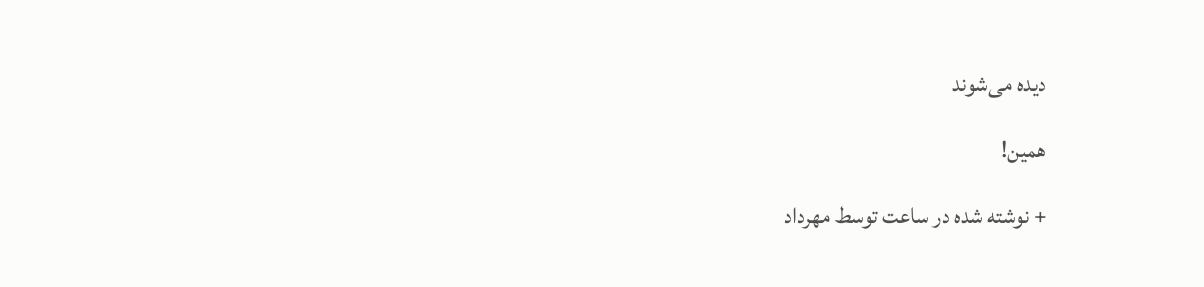دیده می‌شوند

همین!

+ نوشته شده در ساعت توسط مهرداد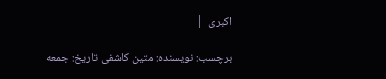اکبری  |

برچسب: نویسنده: متین کاشفی تاريخ: جمعه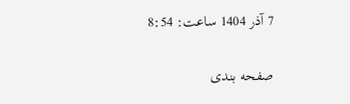7 آذر 1404 ساعت: 8:54

صفحه بندی